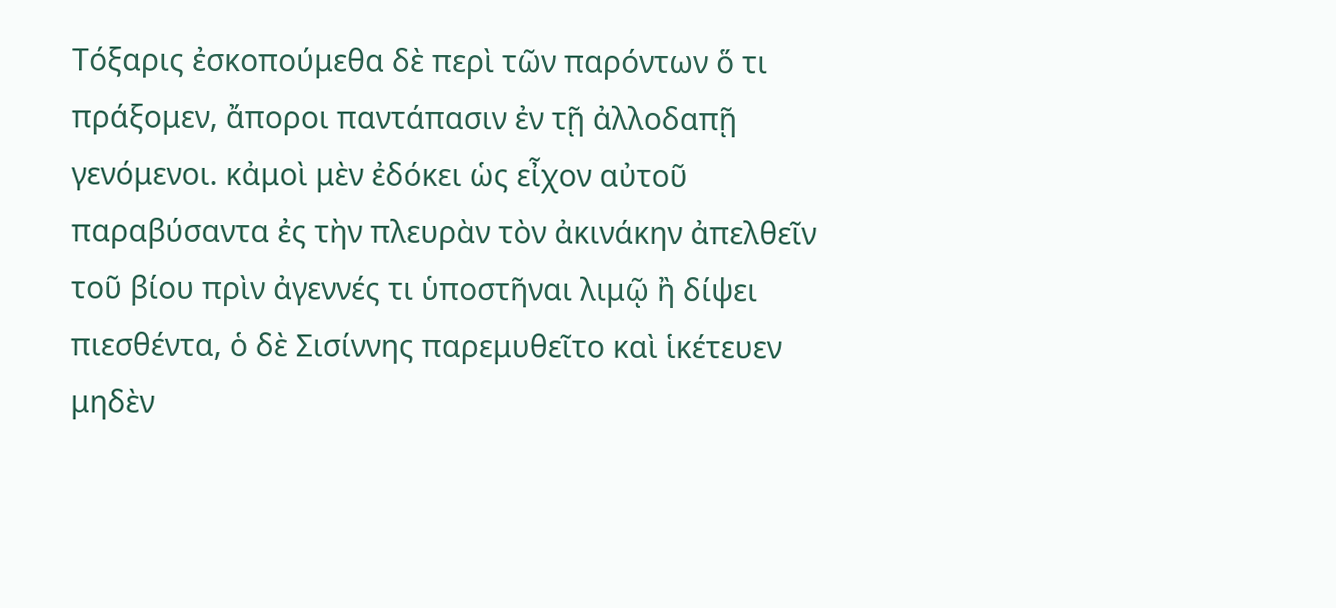Τόξαρις ἐσκοπούμεθα δὲ περὶ τῶν παρόντων ὅ τι πράξομεν, ἄποροι παντάπασιν ἐν τῇ ἀλλοδαπῇ γενόμενοι. κἀμοὶ μὲν ἐδόκει ὡς εἶχον αὐτοῦ παραβύσαντα ἐς τὴν πλευρὰν τὸν ἀκινάκην ἀπελθεῖν τοῦ βίου πρὶν ἀγεννές τι ὑποστῆναι λιμῷ ἢ δίψει πιεσθέντα, ὁ δὲ Σισίννης παρεμυθεῖτο καὶ ἱκέτευεν μηδὲν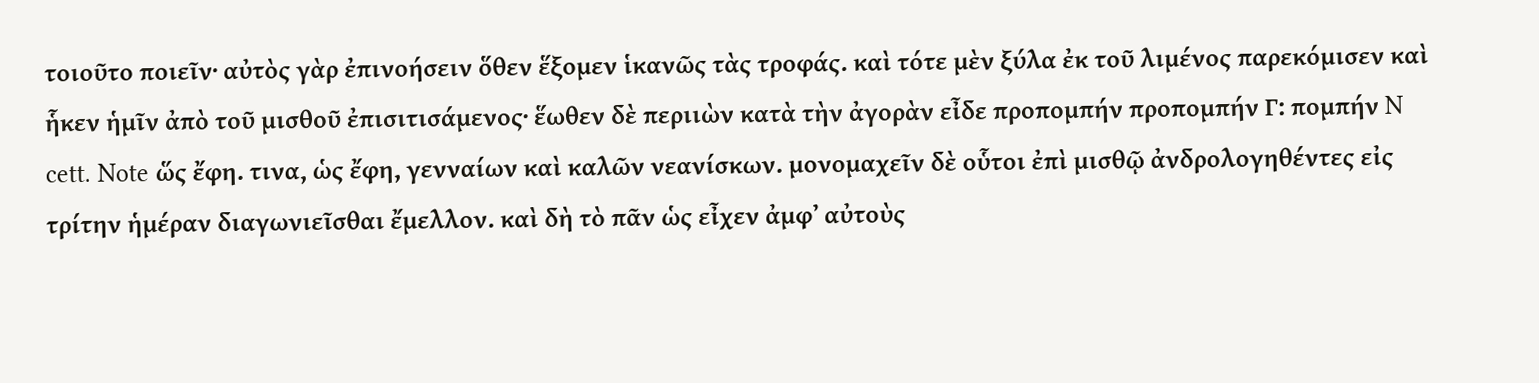τοιοῦτο ποιεῖν· αὐτὸς γὰρ ἐπινοήσειν ὅθεν ἕξομεν ἱκανῶς τὰς τροφάς. καὶ τότε μὲν ξύλα ἐκ τοῦ λιμένος παρεκόμισεν καὶ ἧκεν ἡμῖν ἀπὸ τοῦ μισθοῦ ἐπισιτισάμενος· ἕωθεν δὲ περιιὼν κατὰ τὴν ἀγορὰν εἶδε προπομπήν προπομπήν Γ: πομπήν N cett. Note ὥς ἔφη. τινα, ὡς ἔφη, γενναίων καὶ καλῶν νεανίσκων. μονομαχεῖν δὲ οὗτοι ἐπὶ μισθῷ ἀνδρολογηθέντες εἰς τρίτην ἡμέραν διαγωνιεῖσθαι ἔμελλον. καὶ δὴ τὸ πᾶν ὡς εἶχεν ἀμφʼ αὐτοὺς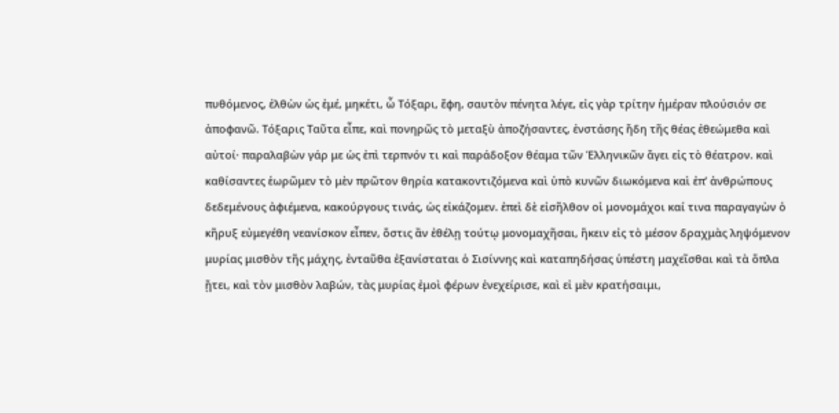πυθόμενος, ἐλθὼν ὡς ἐμέ, μηκέτι, ὦ Τόξαρι, ἔφη, σαυτὸν πένητα λέγε, εἰς γὰρ τρίτην ἡμέραν πλούσιόν σε ἀποφανῶ. Τόξαρις Ταῦτα εἶπε, καὶ πονηρῶς τὸ μεταξὺ ἀποζήσαντες, ἐνστάσης ἤδη τῆς θέας ἐθεώμεθα καὶ αὐτοί· παραλαβὼν γάρ με ὡς ἐπὶ τερπνόν τι καὶ παράδοξον θέαμα τῶν Ἑλληνικῶν ἄγει εἰς τὸ θέατρον. καὶ καθίσαντες ἑωρῶμεν τὸ μὲν πρῶτον θηρία κατακοντιζόμενα καὶ ὑπὸ κυνῶν διωκόμενα καὶ ἐπʼ ἀνθρώπους δεδεμένους ἀφιέμενα, κακούργους τινάς, ὡς εἰκάζομεν. ἐπεὶ δὲ εἰσῆλθον οἱ μονομάχοι καί τινα παραγαγὼν ὁ κῆρυξ εὐμεγέθη νεανίσκον εἶπεν, ὅστις ἂν ἐθέλῃ τούτῳ μονομαχῆσαι, ἥκειν εἰς τὸ μέσον δραχμὰς ληψόμενον μυρίας μισθὸν τῆς μάχης, ἐνταῦθα ἐξανίσταται ὁ Σισίννης καὶ καταπηδήσας ὑπέστη μαχεῖσθαι καὶ τὰ ὅπλα ᾔτει, καὶ τὸν μισθὸν λαβών, τὰς μυρίας ἐμοὶ φέρων ἐνεχείρισε, καὶ εἰ μὲν κρατήσαιμι,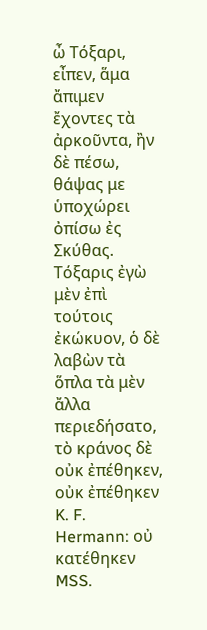ὦ Τόξαρι, εἶπεν, ἅμα ἄπιμεν ἔχοντες τὰ ἀρκοῦντα, ἢν δὲ πέσω, θάψας με ὑποχώρει ὀπίσω ἐς Σκύθας. Τόξαρις ἐγὼ μὲν ἐπὶ τούτοις ἐκώκυον, ὁ δὲ λαβὼν τὰ ὅπλα τὰ μὲν ἄλλα περιεδήσατο, τὸ κράνος δὲ οὐκ ἐπέθηκεν, οὐκ ἐπέθηκεν K. F. Hermann: οὐ κατέθηκεν MSS.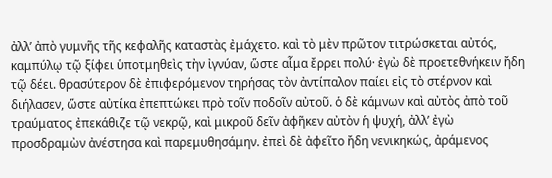ἀλλʼ ἀπὸ γυμνῆς τῆς κεφαλῆς καταστὰς ἐμάχετο. καὶ τὸ μὲν πρῶτον τιτρώσκεται αὐτός, καμπύλῳ τῷ ξίφει ὑποτμηθεὶς τὴν ἰγνύαν, ὥστε αἷμα ἔρρει πολύ· ἐγὼ δὲ προετεθνήκειν ἤδη τῷ δέει. θρασύτερον δὲ ἐπιφερόμενον τηρήσας τὸν ἀντίπαλον παίει εἰς τὸ στέρνον καὶ διήλασεν, ὥστε αὐτίκα ἐπεπτώκει πρὸ τοῖν ποδοῖν αὐτοῦ. ὁ δὲ κάμνων καὶ αὐτὸς ἀπὸ τοῦ τραύματος ἐπεκάθιζε τῷ νεκρῷ, καὶ μικροῦ δεῖν ἀφῆκεν αὐτὸν ἡ ψυχή, ἀλλʼ ἐγὼ προσδραμὼν ἀνέστησα καὶ παρεμυθησάμην. ἐπεὶ δὲ ἀφεῖτο ἤδη νενικηκώς, ἀράμενος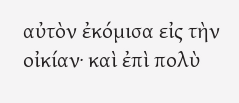αὐτὸν ἐκόμισα εἰς τὴν οἰκίαν· καὶ ἐπὶ πολὺ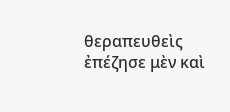θεραπευθεὶς ἐπέζησε μὲν καὶ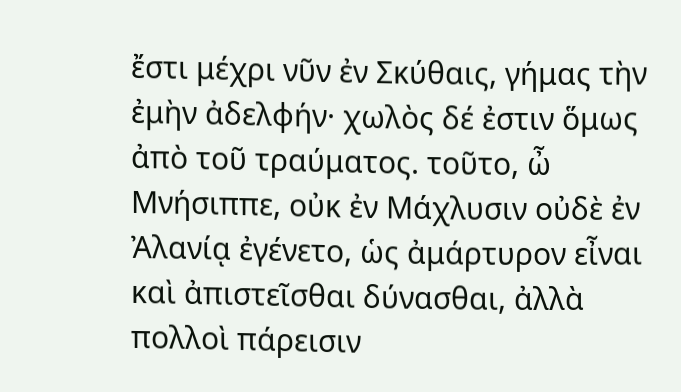ἔστι μέχρι νῦν ἐν Σκύθαις, γήμας τὴν ἐμὴν ἀδελφήν· χωλὸς δέ ἐστιν ὅμως ἀπὸ τοῦ τραύματος. τοῦτο, ὦ Μνήσιππε, οὐκ ἐν Μάχλυσιν οὐδὲ ἐν Ἀλανίᾳ ἐγένετο, ὡς ἀμάρτυρον εἶναι καὶ ἀπιστεῖσθαι δύνασθαι, ἀλλὰ πολλοὶ πάρεισιν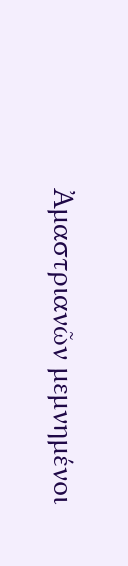Ἀμαστριανῶν μεμνημένοι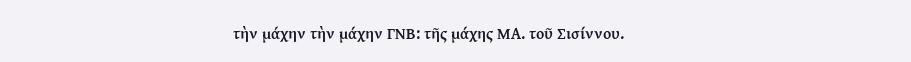τὴν μάχην τὴν μάχην ΓΝΒ: τῆς μάχης ΜΑ. τοῦ Σισίννου.